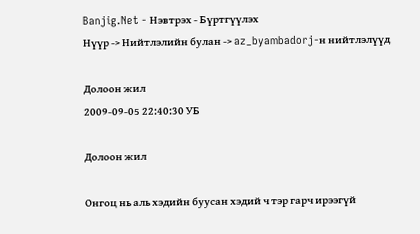Banjig.Net - Нэвтрэх - Бүртгүүлэх
Нүүр -> Нийтлэлийн булан -> az_byambadorj-н нийтлэлүүд

Долоон жил
2009-09-05 22:40:30 УБ

Долоон жил

Онгоц нь аль хэдийн буусан хэдий ч тэр гарч ирээгүй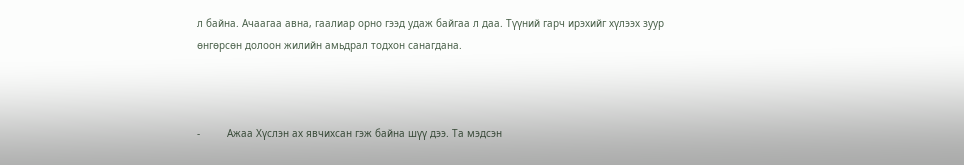л байна. Ачаагаа авна, гаалиар орно гээд удаж байгаа л даа. Түүний гарч ирэхийг хүлээх зуур өнгөрсөн долоон жилийн амьдрал тодхон санагдана.



-         Ажаа Хүслэн ах явчихсан гэж байна шүү дээ. Та мэдсэн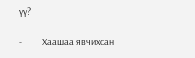үү?

-          Хаашаа явчихсан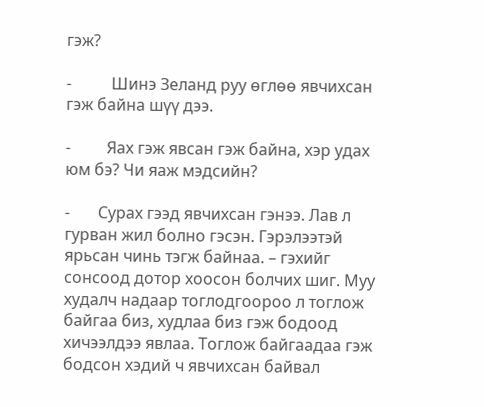гэж?

-          Шинэ Зеланд руу өглөө явчихсан гэж байна шүү дээ.

-         Яах гэж явсан гэж байна, хэр удах юм бэ? Чи яаж мэдсийн?

-       Сурах гээд явчихсан гэнээ. Лав л гурван жил болно гэсэн. Гэрэлээтэй ярьсан чинь тэгж байнаа. – гэхийг сонсоод дотор хоосон болчих шиг. Муу худалч надаар тоглодгоороо л тоглож байгаа биз, худлаа биз гэж бодоод хичээлдээ явлаа. Тоглож байгаадаа гэж бодсон хэдий ч явчихсан байвал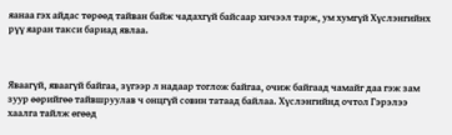яанаа гэх айдас төрөөд тайван байж чадахгүй байсаар хичээл тарж, ум хумгүй Хүслэнгийнх рүү яаран такси бариад явлаа.



Яваагүй, яваагүй байгаа, зүгээр л надаар тоглож байгаа, очиж байгаад чамайг даа гэж зам зуур өөрийгөө тайвшруулав ч онцгүй совин татаад байлаа. Хүслэнгийнд очтол Гэрэлээ хаалга тайлж өгөөд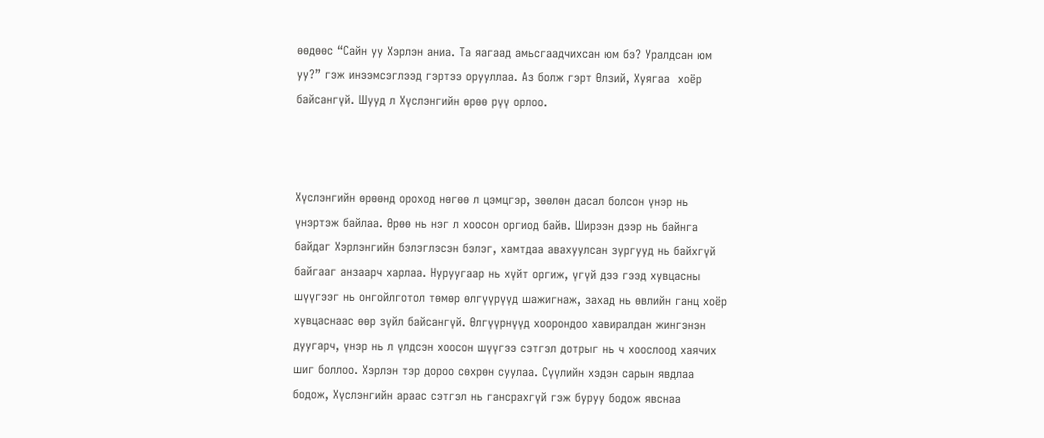өөдөөс “Сайн уу Хэрлэн аниа. Та яагаад амьсгаадчихсан юм бэ? Уралдсан юм уу?” гэж инээмсэглээд гэртээ орууллаа. Аз болж гэрт Өлзий, Хуягаа  хоёр байсангүй. Шууд л Хүслэнгийн өрөө рүү орлоо.



Хүслэнгийн өрөөнд ороход нөгөө л цэмцгэр, зөөлөн дасал болсон үнэр нь үнэртэж байлаа. Өрөө нь нэг л хоосон оргиод байв. Ширээн дээр нь байнга байдаг Хэрлэнгийн бэлэглэсэн бэлэг, хамтдаа авахуулсан зургууд нь байхгүй байгааг анзаарч харлаа. Нуруугаар нь хүйт оргиж, үгүй дээ гээд хувцасны шүүгээг нь онгойлготол төмөр өлгүүрүүд шажигнаж, захад нь өвлийн ганц хоёр хувцаснаас өөр зүйл байсангүй. Өлгүүрнүүд хоорондоо хавиралдан жингэнэн  дуугарч, үнэр нь л үлдсэн хоосон шүүгээ сэтгэл дотрыг нь ч хоослоод хаячих шиг боллоо. Хэрлэн тэр дороо сөхрөн суулаа. Сүүлийн хэдэн сарын явдлаа бодож, Хүслэнгийн араас сэтгэл нь гансрахгүй гэж буруу бодож явснаа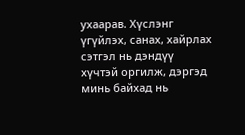ухаарав. Хүслэнг үгүйлэх, санах, хайрлах сэтгэл нь дэндүү хүчтэй оргилж, дэргэд минь байхад нь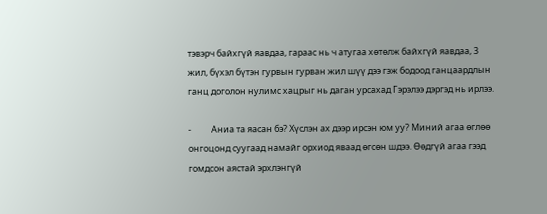тэвэрч байхгүй яавдаа, гараас нь ч атугаа хөтөлж байхгүй яавдаа, 3 жил, бүхэл бүтэн гурвын гурван жил шүү дээ гэж бодоод ганцаардлын ганц доголон нулимс хацрыг нь даган урсахад Гэрэлээ дэргэд нь ирлээ.

-          Аниа та яасан бэ? Хүслэн ах дээр ирсэн юм уу? Миний агаа өглөө онгоцонд суугаад намайг орхиод яваад өгсөн шдээ. Өөдгүй агаа гээд гомдсон аястай эрхлэнгүй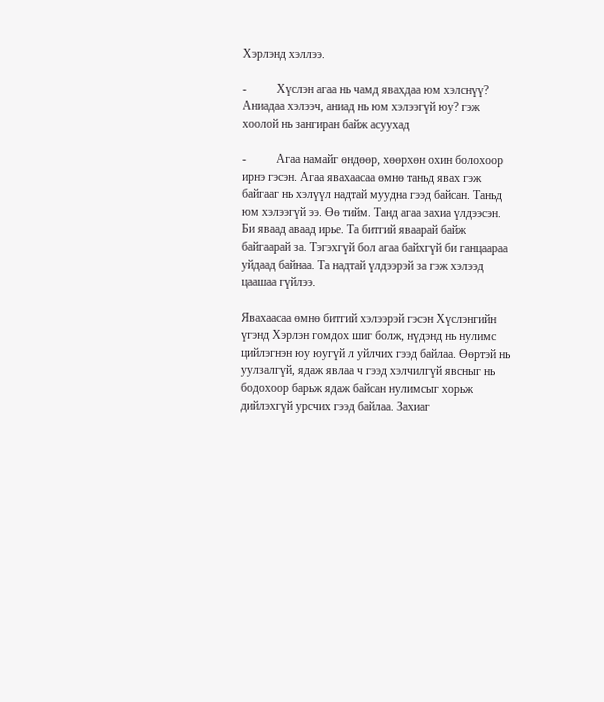Хэрлэнд хэллээ.

-          Хүслэн агаа нь чамд явахдаа юм хэлснүү? Аниадаа хэлээч, аниад нь юм хэлээгүй юу? гэж хоолой нь зангиран байж асуухад

-          Агаа намайг өндөөр, хөөрхөн охин болохоор ирнэ гэсэн. Агаа явахаасаа өмнө таньд явах гэж байгааг нь хэлүүл надтай муудна гээд байсан. Таньд юм хэлээгүй ээ. Өө тийм. Танд агаа захиа үлдээсэн. Би яваад аваад ирье. Та битгий яваарай байж байгаарай за. Тэгэхгүй бол агаа байхгүй би ганцаараа уйдаад байнаа. Та надтай үлдээрэй за гэж хэлээд цаашаа гүйлээ.

Явахаасаа өмнө битгий хэлээрэй гэсэн Хүслэнгийн үгэнд Хэрлэн гомдох шиг болж, нүдэнд нь нулимс цийлэгнэн юу юугүй л уйлчих гээд байлаа. Өөртэй нь уулзалгүй, ядаж явлаа ч гээд хэлчилгүй явсныг нь бодохоор барьж ядаж байсан нулимсыг хорьж дийлэхгүй урсчих гээд байлаа. Захиаг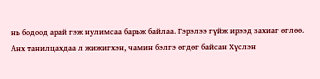нь бодоод арай гэж нулимсаа барьж байлаа. Гэрэлээ гүйж ирээд захиаг өглөө. Анх танилцахдаа л жижигхэн, чамин бэлгэ өгдөг байсан Хүслэн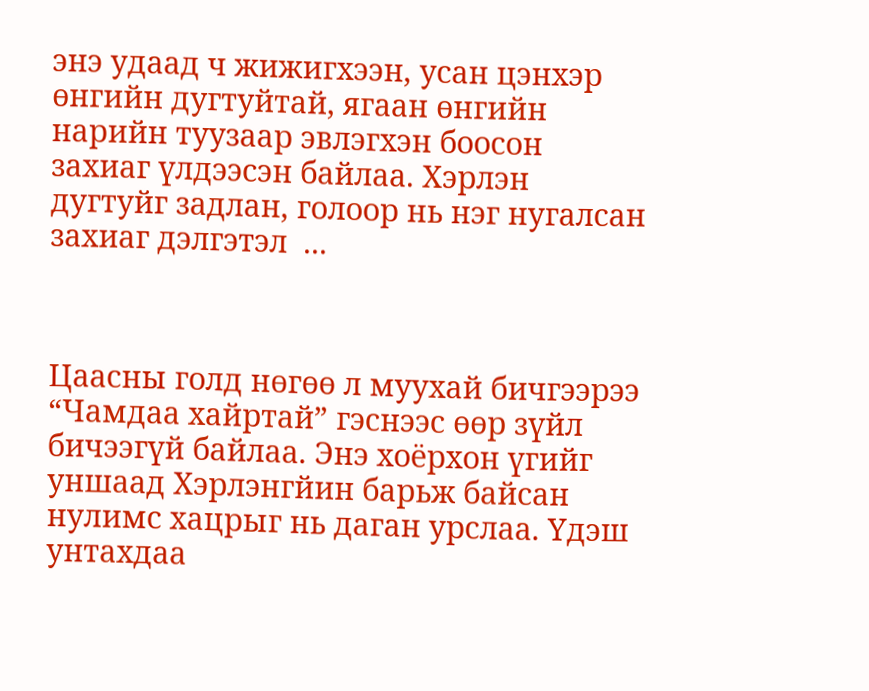энэ удаад ч жижигхээн, усан цэнхэр өнгийн дугтуйтай, ягаан өнгийн нарийн туузаар эвлэгхэн боосон захиаг үлдээсэн байлаа. Хэрлэн дугтуйг задлан, голоор нь нэг нугалсан захиаг дэлгэтэл  ...



Цаасны голд нөгөө л муухай бичгээрээ “Чамдаа хайртай” гэснээс өөр зүйл бичээгүй байлаа. Энэ хоёрхон үгийг уншаад Хэрлэнгйин барьж байсан нулимс хацрыг нь даган урслаа. Үдэш унтахдаа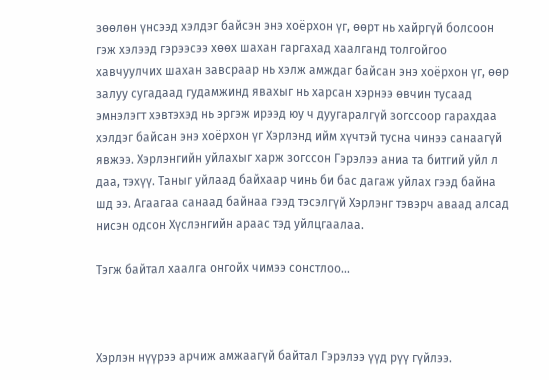зөөлөн үнсээд хэлдэг байсэн энэ хоёрхон үг, өөрт нь хайргүй болсоон гэж хэлээд гэрээсээ хөөх шахан гаргахад хаалганд толгойгоо хавчуулчих шахан завсраар нь хэлж амждаг байсан энэ хоёрхон үг, өөр залуу сугадаад гудамжинд явахыг нь харсан хэрнээ өвчин тусаад эмнэлэгт хэвтэхэд нь эргэж ирээд юу ч дуугаралгүй зогссоор гарахдаа хэлдэг байсан энэ хоёрхон үг Хэрлэнд ийм хүчтэй тусна чинээ санаагүй явжээ. Хэрлэнгийн уйлахыг харж зогссон Гэрэлээ аниа та битгий уйл л даа, тэхүү. Таныг уйлаад байхаар чинь би бас дагаж уйлах гээд байна шд ээ. Агаагаа санаад байнаа гээд тэсэлгүй Хэрлэнг тэвэрч аваад алсад нисэн одсон Хүслэнгийн араас тэд уйлцгаалаа.

Тэгж байтал хаалга онгойх чимээ сонстлоо...



Хэрлэн нүүрээ арчиж амжаагүй байтал Гэрэлээ үүд рүү гүйлээ.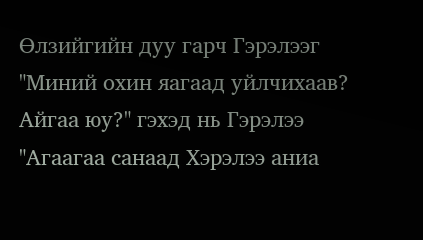Өлзийгийн дуу гарч Гэрэлээг "Миний охин яагаад уйлчихаав? Айгаа юу?" гэхэд нь Гэрэлээ "Агаагаа санаад Хэрэлээ аниа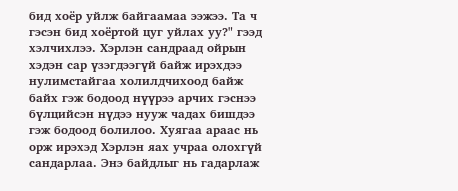бид хоёр уйлж байгаамаа ээжээ. Та ч гэсэн бид хоёртой цуг уйлах уу?" гээд хэлчихлээ. Хэрлэн сандраад ойрын хэдэн сар үзэгдээгүй байж ирэхдээ нулимстайгаа холилдчихоод байж байх гэж бодоод нүүрээ арчих гэснээ бүлцийсэн нүдээ нууж чадах бишдээ гэж бодоод болилоо. Хуягаа араас нь орж ирэхэд Хэрлэн яах учраа олохгүй сандарлаа. Энэ байдлыг нь гадарлаж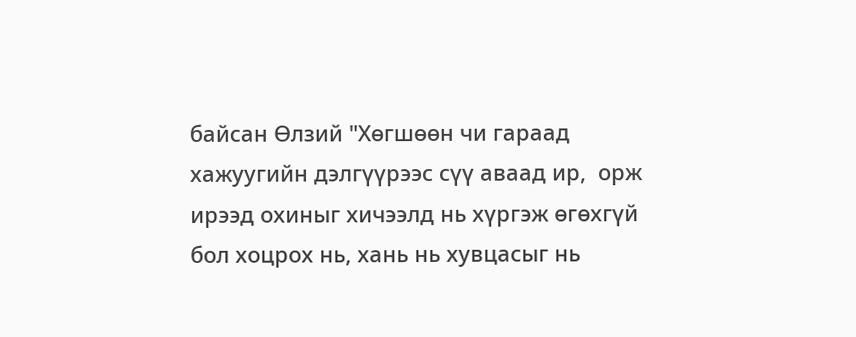байсан Өлзий "Хөгшөөн чи гараад хажуугийн дэлгүүрээс сүү аваад ир,  орж ирээд охиныг хичээлд нь хүргэж өгөхгүй бол хоцрох нь, хань нь хувцасыг нь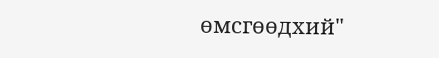өмсгөөдхий"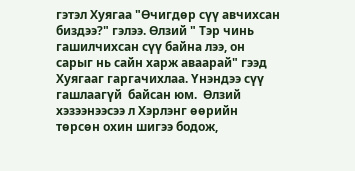гэтэл Хуягаа "Өчигдөр сүү авчихсан биздээ?" гэлээ. Өлзий " Тэр чинь гашилчихсан сүү байна лээ, он сарыг нь сайн харж аваарай" гээд Хуягааг гаргачихлаа. Үнэндээ сүү гашлаагүй  байсан юм.  Өлзий хэзээнээсээ л Хэрлэнг өөрийн төрсөн охин шигээ бодож,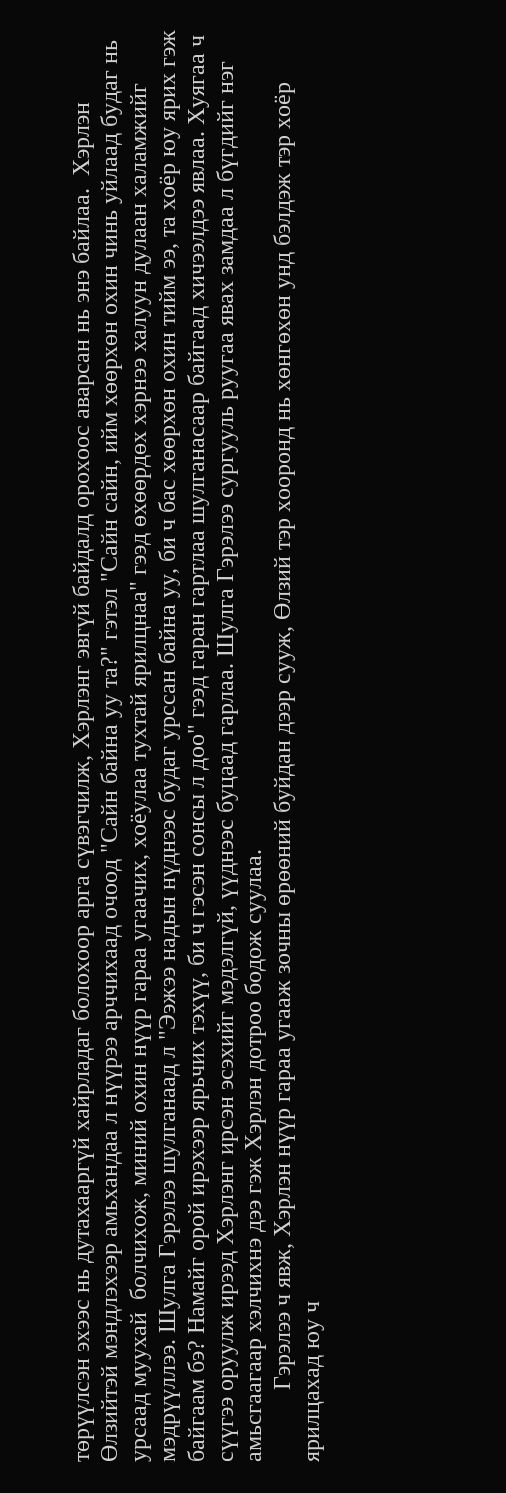төрүүлсэн эхээс нь дутахааргүй хайрладаг болохоор арга сүвэгчилж, Хэрлэнг эвгүй байдалд орохоос аварсан нь энэ байлаа.  Хэрлэн Өлзийтэй мэндлэхээр амьхандаа л нүүрээ арччихаад очоод "Сайн байна уу та?" гэтэл "Сайн сайн, ийм хөөрхөн охин чинь уйлаад будаг нь урсаад муухай  болчихож, миний охин нүүр гараа угаачих, хоёулаа тухтай ярилцнаа" гээд өхөөрдөх хэрнээ халуун дулаан халамжийг мэдрүүллээ. Шулга Гэрэлээ шулганаад л "Ээжээ надын нүднээс будаг урссан байна уу, би ч бас хөөрхөн охин тийм ээ, та хоёр юу ярих гэж байгаам бэ? Намайг орой ирэхээр ярьчих тэхүү, би ч гэсэн сонсы л доо" гээд гаран гартлаа шулганасаар байгаад хичээлдээ явлаа. Хуягаа ч сүүгээ оруулж ирээд Хэрлэнг ирсэн эсэхийг мэдэлгүй, үүднээс буцаад гарлаа. Шулга Гэрэлээ сургууль руугаа явах замдаа л бүгдийг нэг амьсгаагаар хэлчихнэ дээ гэж Хэрлэн дотроо бодож суулаа.
            Гэрэлээ ч явж, Хэрлэн нүүр гараа угааж зочны өрөөний буйдан дээр сууж, Өлзий тэр хооронд нь хөнгөхөн унд бэлдэж тэр хоёр ярилцахад юу ч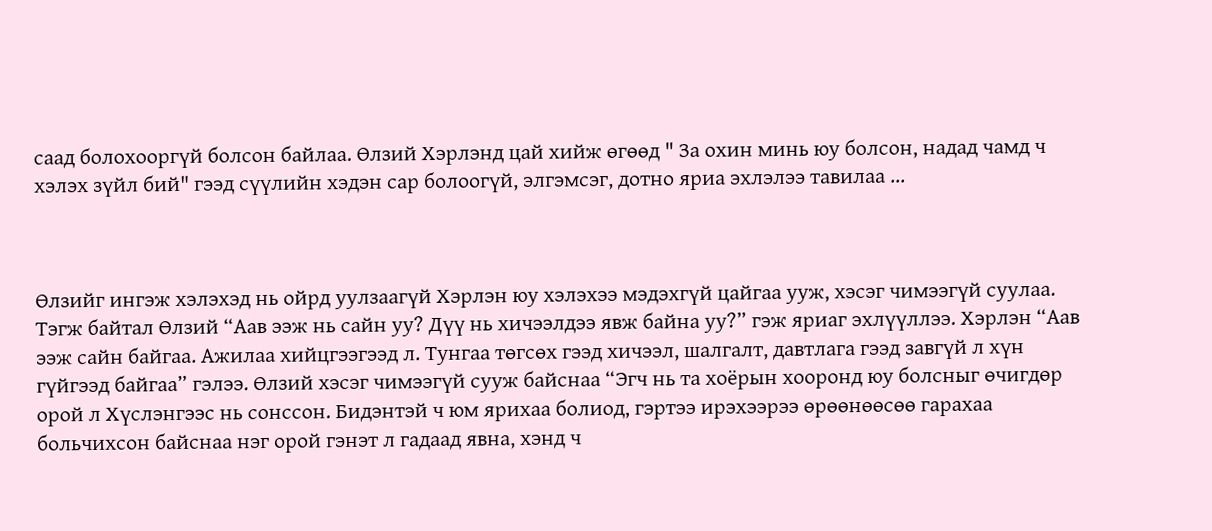саад болохооргүй болсон байлаа. Өлзий Хэрлэнд цай хийж өгөөд " За охин минь юу болсон, надад чамд ч хэлэх зүйл бий" гээд сүүлийн хэдэн сар болоогүй, элгэмсэг, дотно яриа эхлэлээ тавилаа ...



Өлзийг ингэж хэлэхэд нь ойрд уулзаагүй Хэрлэн юу хэлэхээ мэдэхгүй цайгаа ууж, хэсэг чимээгүй суулаа. Тэгж байтал Өлзий “Аав ээж нь сайн уу? Дүү нь хичээлдээ явж байна уу?” гэж яриаг эхлүүллээ. Хэрлэн “Аав ээж сайн байгаа. Ажилаа хийцгээгээд л. Тунгаа төгсөх гээд хичээл, шалгалт, давтлага гээд завгүй л хүн гүйгээд байгаа” гэлээ. Өлзий хэсэг чимээгүй сууж байснаа “Эгч нь та хоёрын хооронд юу болсныг өчигдөр орой л Хүслэнгээс нь сонссон. Бидэнтэй ч юм ярихаа болиод, гэртээ ирэхээрээ өрөөнөөсөө гарахаа больчихсон байснаа нэг орой гэнэт л гадаад явна, хэнд ч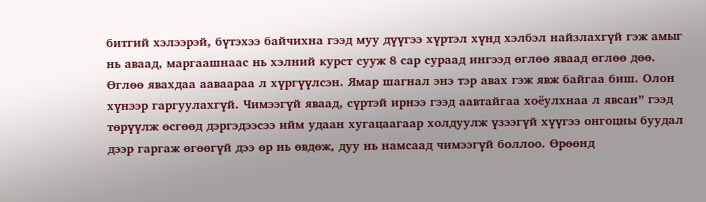битгий хэлээрэй, бүтэхээ байчихна гээд муу дүүгээ хүртэл хүнд хэлбэл найзлахгүй гэж амыг нь аваад, маргаашнаас нь хэлний курст сууж 8 сар сураад ингээд өглөө яваад өглөө дөө. Өглөө явахдаа ааваараа л хүргүүлсэн. Ямар шагнал энэ тэр авах гэж явж байгаа биш. Олон хүнээр гаргуулахгүй. Чимээгүй яваад, сүртэй ирнээ гээд аавтайгаа хоёулхнаа л явсан” гээд төрүүлж өсгөөд дэргэдээсээ ийм удаан хугацаагаар холдуулж үзээгүй хүүгээ онгоцны буудал дээр гаргаж өгөөгүй дээ өр нь өвдөж, дуу нь намсаад чимээгүй боллоо. Өрөөнд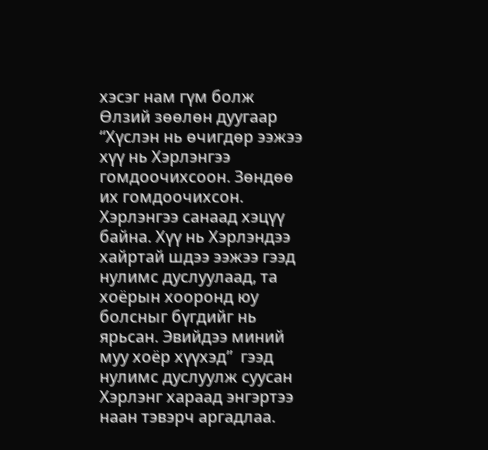хэсэг нам гүм болж Өлзий зөөлөн дуугаар “Хүслэн нь өчигдөр ээжээ хүү нь Хэрлэнгээ гомдоочихсоон. Зөндөө их гомдоочихсон. Хэрлэнгээ санаад хэцүү байна. Хүү нь Хэрлэндээ хайртай шдээ ээжээ гээд нулимс дуслуулаад, та хоёрын хооронд юу болсныг бүгдийг нь ярьсан. Эвийдээ миний муу хоёр хүүхэд”  гээд нулимс дуслуулж суусан Хэрлэнг хараад энгэртээ наан тэвэрч аргадлаа.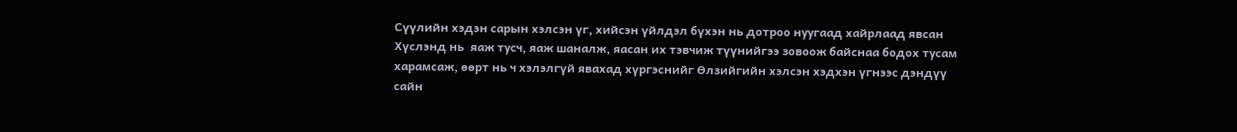Сүүлийн хэдэн сарын хэлсэн үг, хийсэн үйлдэл бүхэн нь дотроо нуугаад хайрлаад явсан Хүслэнд нь  яаж тусч, яаж шаналж, яасан их тэвчиж түүнийгээ зовоож байснаа бодох тусам харамсаж, өөрт нь ч хэлэлгүй явахад хүргэснийг Өлзийгийн хэлсэн хэдхэн үгнээс дэндүү сайн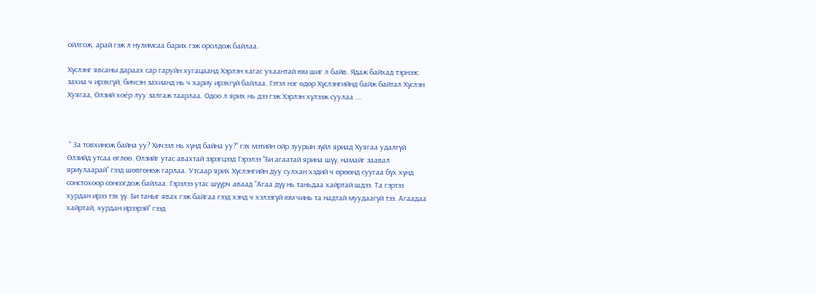ойлгож, арай гэж л нулимсаа барих гэж оролдож байлаа.

Хүслэнг явсаны дараах сар гаруйн хугацаанд Хэрлэн хагас ухаантай юм шиг л байв. Ядаж байхад тэрнээс захиа ч ирэхгүй, бичсэн захианд нь ч хариу ирэхгүй байлаа. Гэтэл нэг өдөр Хүслэнгийнд байж байтал Хүслэн Хуягаа, Өлзий хоёр луу залгаж таарлаа. Одоо л ярих нь дээ гэж Хэрлэн хүлээж суулаа ...



 “ За товхинож байна уу? Хичээл нь хүнд байна уу?” гэх мэтийн ойр зуурын зүйл яриад Хуягаа удалгүй Өлзийд утсаа өглөө. Өлзийг утас авахтай зэрэгцээд Гэрэлээ “Би агаатай ярина шүү, намайг заавал яриулаарай” гээд шөвгөнөж гарлаа. Утсаар ярих Хүслэнгийн дуу сулхан хэдий ч өрөөнд суугаа бүх хүнд сонстохоор сонсогдож байлаа. Гэрэлээ утас шүүрч аваад “Агаа дүү нь таньдаа хайртай шдээ. Та гэртээ хурдан ирээ тэх үү. Би таныг явах гэж байгаа гээд хэнд ч хэлээгүй юм чинь та надтай муудаагүй тээ. Агаадаа хайртай, хурдан ирээрэй” гээд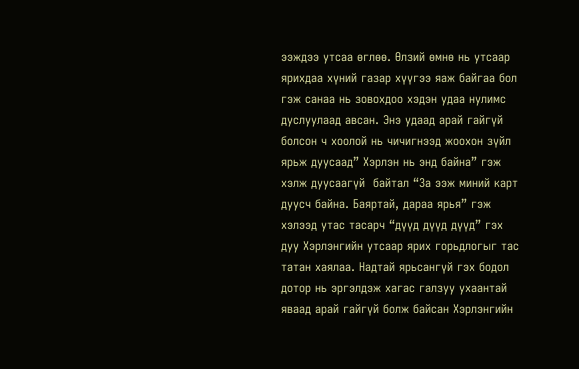ээждээ утсаа өглөө. Өлзий өмнө нь утсаар ярихдаа хүний газар хүүгээ яаж байгаа бол гэж санаа нь зовохдоо хэдэн удаа нулимс дуслуулаад авсан. Энэ удаад арай гайгүй болсон ч хоолой нь чичигнээд жоохон зүйл ярьж дуусаад” Хэрлэн нь энд байна” гэж хэлж дуусаагүй  байтал “За ээж миний карт дуусч байна. Баяртай, дараа ярья” гэж хэлээд утас тасарч “дүүд дүүд дүүд” гэх дуу Хэрлэнгийн утсаар ярих горьдлогыг тас татан хаялаа. Надтай ярьсангүй гэх бодол дотор нь эргэлдэж хагас галзуу ухаантай яваад арай гайгүй болж байсан Хэрлэнгийн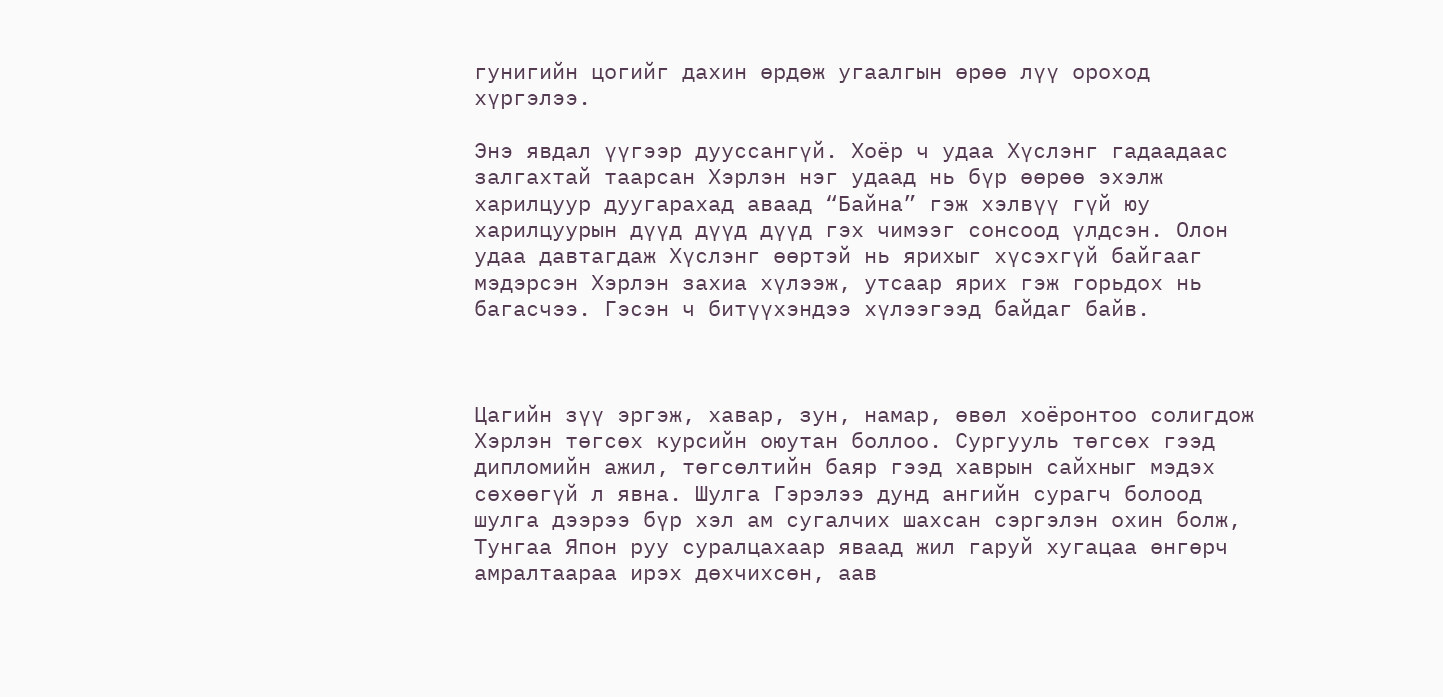гунигийн цогийг дахин өрдөж угаалгын өрөө лүү ороход хүргэлээ.

Энэ явдал үүгээр дууссангүй. Хоёр ч удаа Хүслэнг гадаадаас залгахтай таарсан Хэрлэн нэг удаад нь бүр өөрөө эхэлж харилцуур дуугарахад аваад “Байна” гэж хэлвүү гүй юу харилцуурын дүүд дүүд дүүд гэх чимээг сонсоод үлдсэн. Олон удаа давтагдаж Хүслэнг өөртэй нь ярихыг хүсэхгүй байгааг мэдэрсэн Хэрлэн захиа хүлээж, утсаар ярих гэж горьдох нь багасчээ. Гэсэн ч битүүхэндээ хүлээгээд байдаг байв.



Цагийн зүү эргэж, хавар, зун, намар, өвөл хоёронтоо солигдож Хэрлэн төгсөх курсийн оюутан боллоо. Сургууль төгсөх гээд дипломийн ажил, төгсөлтийн баяр гээд хаврын сайхныг мэдэх сөхөөгүй л явна. Шулга Гэрэлээ дунд ангийн сурагч болоод шулга дээрээ бүр хэл ам сугалчих шахсан сэргэлэн охин болж, Тунгаа Япон руу суралцахаар яваад жил гаруй хугацаа өнгөрч амралтаараа ирэх дөхчихсөн, аав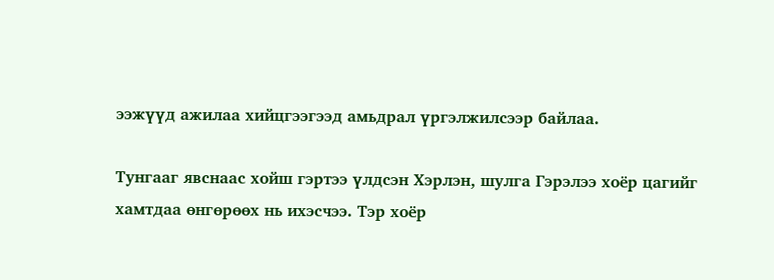ээжүүд ажилаа хийцгээгээд амьдрал үргэлжилсээр байлаа.

Тунгааг явснаас хойш гэртээ үлдсэн Хэрлэн, шулга Гэрэлээ хоёр цагийг хамтдаа өнгөрөөх нь ихэсчээ. Тэр хоёр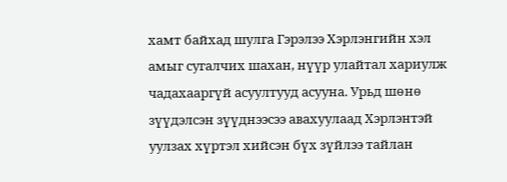хамт байхад шулга Гэрэлээ Хэрлэнгийн хэл амыг сугалчих шахан, нүүр улайтал хариулж чадахааргүй асуултууд асууна. Урьд шөнө зүүдэлсэн зүүднээсээ авахуулаад Хэрлэнтэй уулзах хүртэл хийсэн бүх зүйлээ тайлан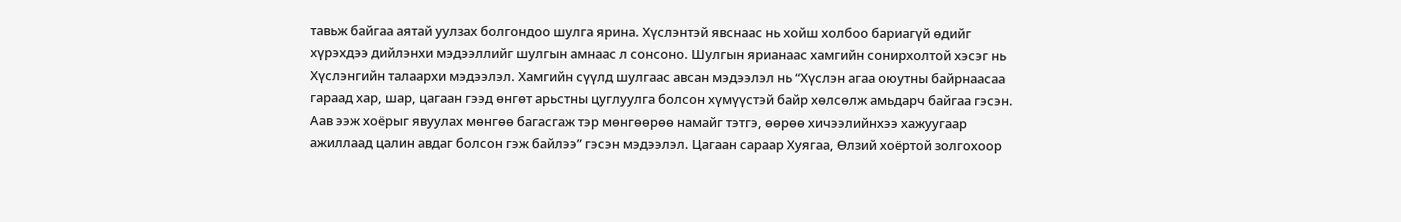тавьж байгаа аятай уулзах болгондоо шулга ярина. Хүслэнтэй явснаас нь хойш холбоо бариагүй өдийг хүрэхдээ дийлэнхи мэдээллийг шулгын амнаас л сонсоно. Шулгын ярианаас хамгийн сонирхолтой хэсэг нь Хүслэнгийн талаархи мэдээлэл. Хамгийн сүүлд шулгаас авсан мэдээлэл нь “Хүслэн агаа оюутны байрнаасаа гараад хар, шар, цагаан гээд өнгөт арьстны цуглуулга болсон хүмүүстэй байр хөлсөлж амьдарч байгаа гэсэн. Аав ээж хоёрыг явуулах мөнгөө багасгаж тэр мөнгөөрөө намайг тэтгэ, өөрөө хичээлийнхээ хажуугаар ажиллаад цалин авдаг болсон гэж байлээ” гэсэн мэдээлэл. Цагаан сараар Хуягаа, Өлзий хоёртой золгохоор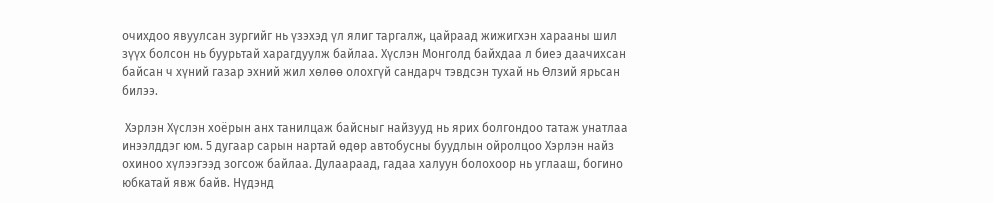очихдоо явуулсан зургийг нь үзэхэд үл ялиг таргалж, цайраад жижигхэн харааны шил зүүх болсон нь буурьтай харагдуулж байлаа. Хүслэн Монголд байхдаа л биеэ даачихсан байсан ч хүний газар эхний жил хөлөө олохгүй сандарч тэвдсэн тухай нь Өлзий ярьсан билээ.

 Хэрлэн Хүслэн хоёрын анх танилцаж байсныг найзууд нь ярих болгондоо татаж унатлаа инээлддэг юм. 5 дугаар сарын нартай өдөр автобусны буудлын ойролцоо Хэрлэн найз охиноо хүлээгээд зогсож байлаа. Дулаараад, гадаа халуун болохоор нь углааш, богино юбкатай явж байв. Нүдэнд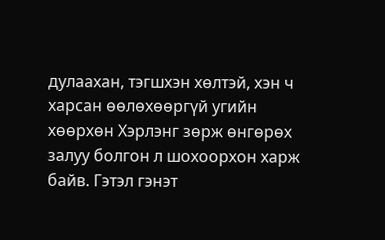дулаахан, тэгшхэн хөлтэй, хэн ч харсан өөлөхөөргүй угийн хөөрхөн Хэрлэнг зөрж өнгөрөх залуу болгон л шохоорхон харж байв. Гэтэл гэнэт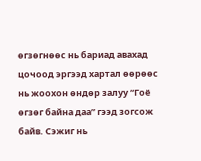өгзөгнөөс нь бариад авахад цочоод эргээд хартал өөрөөс нь жоохон өндөр залуу “Гоё өгзөг байна даа” гээд зогсож байв. Сэжиг нь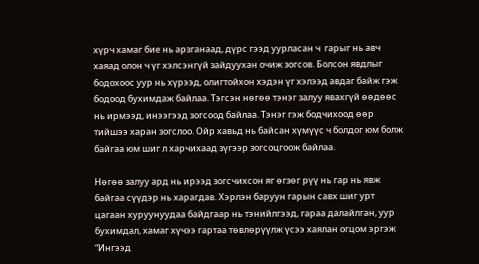хүрч хамаг бие нь арзганаад, дүрс гээд уурласан ч  гарыг нь авч хаяад олон ч үг хэлсэнгүй зайдуухан очиж зогсов. Болсон явдлыг бодохоос уур нь хүрээд, олигтойхон хэдэн үг хэлээд авдаг байж гэж бодоод бухимдаж байлаа. Тэгсэн нөгөө тэнэг залуу явахгүй өөдөөс нь ирмээд, инээгээд зогсоод байлаа. Тэнэг гэж бодчихоод өөр тийшээ харан зогслоо. Ойр хавьд нь байсан хүмүүс ч болдог юм болж байгаа юм шиг л харчихаад зүгээр зогсоцгоож байлаа.

Нөгөө залуу ард нь ирээд зогсчихсон яг өгзөг рүү нь гар нь явж байгаа сүүдэр нь харагдав. Хэрлэн баруун гарын савх шиг урт цагаан хуруунуудаа байдгаар нь тэнийлгээд, гараа далайлган, уур бухимдал, хамаг хүчээ гартаа төвлөрүүлж үсээ хаялан огцом эргэж “Ингээд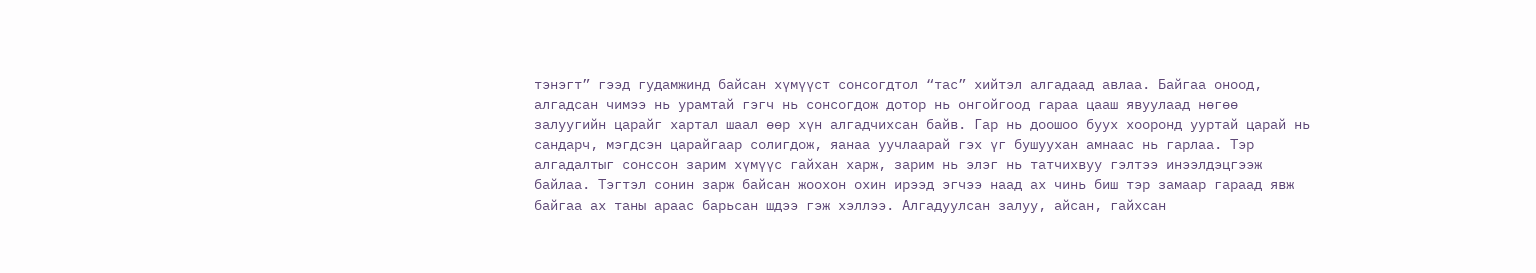тэнэгт” гээд гудамжинд байсан хүмүүст сонсогдтол “тас” хийтэл алгадаад авлаа. Байгаа оноод, алгадсан чимээ нь урамтай гэгч нь сонсогдож дотор нь онгойгоод гараа цааш явуулаад нөгөө залуугийн царайг хартал шаал өөр хүн алгадчихсан байв. Гар нь доошоо буух хооронд ууртай царай нь сандарч, мэгдсэн царайгаар солигдож, яанаа уучлаарай гэх үг бушуухан амнаас нь гарлаа. Тэр алгадалтыг сонссон зарим хүмүүс гайхан харж, зарим нь элэг нь татчихвуу гэлтээ инээлдэцгээж байлаа. Тэгтэл сонин зарж байсан жоохон охин ирээд эгчээ наад ах чинь биш тэр замаар гараад явж байгаа ах таны араас барьсан шдээ гэж хэллээ. Алгадуулсан залуу, айсан, гайхсан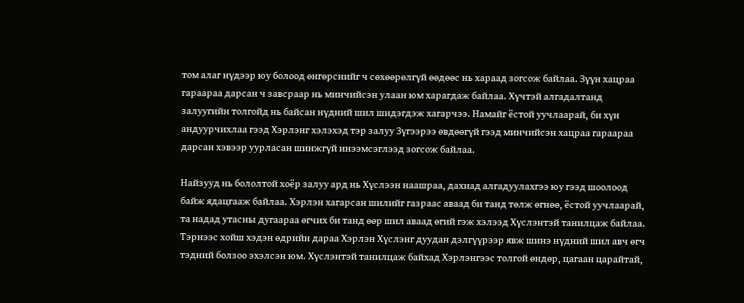том алаг нүдээр юу болоод өнгөрснийг ч сөхөөрөлгүй өөдөөс нь хараад зогсож байлаа. Зүүн хацраа гараараа дарсан ч завсраар нь минчийсэн улаан юм харагдаж байлаа. Хүчтэй алгадалтанд залуугийн толгойд нь байсан нүдний шил шидэгдэж хагарчээ. Намайг ёстой уучлаарай, би хүн андуурчихлаа гээд Хэрлэнг хэлэхэд тэр залуу Зүгээрээ өвдөөгүй гээд минчийсэн хацраа гараараа дарсан хэвээр уурласан шинжгүй инээмсэглээд зогсож байлаа.

Найзууд нь бололтой хоёр залуу ард нь Хүслээн наашраа, дахиад алгадуулахгээ юу гээд шоолоод байж ядацгааж байлаа. Хэрлэн хагарсан шилийг газраас аваад би танд төлж өгнөө, ёстой уучлаарай, та надад утасны дугаараа өгчих би танд өөр шил аваад өгий гэж хэлээд Хүслэнтэй танилцаж байлаа. Тэрнээс хойш хэдэн өдрийн дараа Хэрлэн Хүслэнг дуудан дэлгүүрээр явж шинэ нүдний шил авч өгч тэдний болзоо эхэлсэн юм. Хүслэнтэй танилцаж байхад Хэрлэнгээс толгой өндөр, цагаан царайтай,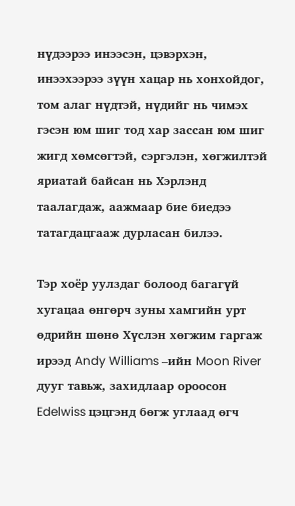нүдээрээ инээсэн, цэвэрхэн, инээхээрээ зүүн хацар нь хонхойдог, том алаг нүдтэй, нүдийг нь чимэх гэсэн юм шиг тод хар зассан юм шиг жигд хөмсөгтэй, сэргэлэн, хөгжилтэй яриатай байсан нь Хэрлэнд таалагдаж, аажмаар бие биедээ татагдацгааж дурласан билээ.

Тэр хоёр уулздаг болоод багагүй хугацаа өнгөрч зуны хамгийн урт өдрийн шөнө Хүслэн хөгжим гаргаж ирээд Andy Williams –ийн Moon River дууг тавьж, захидлаар ороосон Edelwiss цэцгэнд бөгж углаад өгч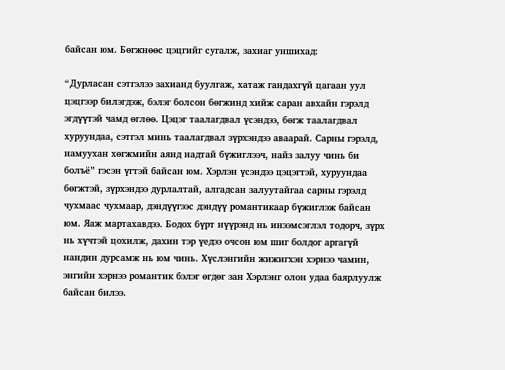байсан юм. Бөгжнөөс цэцгийг сугалж, захиаг уншихад:

“Дурласан сэтгэлээ захианд буулгаж, хатаж гандахгүй цагаан уул цэцгээр билэгдэж, бэлэг болсон бөгжинд хийж саран авхайн гэрэлд эгдүүтэй чамд өглөө. Цэцэг таалагдвал үсэндээ, бөгж таалагдвал хуруундаа, сэтгэл минь таалагдвал зүрхэндээ аваарай. Сарны гэрэлд, намуухан хөгжмийн аянд надтай бүжиглээч, найз залуу чинь би болъё” гэсэн үгтэй байсан юм. Хэрлэн үсэндээ цэцэгтэй, хуруундаа бөгжтэй, зүрхэндээ дурлалтай, алгадсан залуутайгаа сарны гэрэлд чухмаас чухмаар, дэндүүгээс дэндүү романтикаар бүжиглэж байсан юм. Яаж мартахавдээ. Бодох бүрт нүүрэнд нь инээмсэглэл тодорч, зүрх нь хүчтэй цохилж, дахин тэр үедээ очсон юм шиг болдог аргагүй нандин дурсамж нь юм чинь. Хүслэнгийн жижигхэн хэрнээ чамин, энгийн хэрнээ романтик бэлэг өгдөг зан Хэрлэнг олон удаа баярлуулж байсан билээ.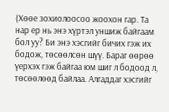(Хөөе зохиолоосоо жоохон гар. Та нар ер нь энэ хүртэл уншиж байгаам бол уу? Би энэ хэсгийг бичих гэж их бодож, төсөөлсөн шүү. Бараг өөрөө үерхэх гэж байгаа юм шиг л бодоод л, төсөөлөөд байлаа. Алгаддаг хэсгийг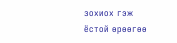зохиох гэж ёстой өрөөгөө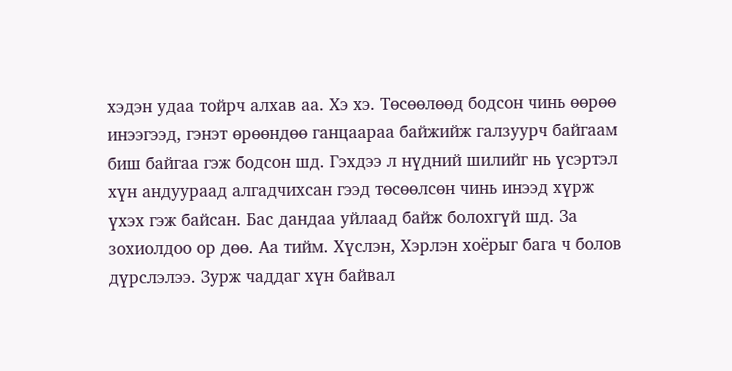хэдэн удаа тойрч алхав аа. Хэ хэ. Төсөөлөөд бодсон чинь өөрөө инээгээд, гэнэт өрөөндөө ганцаараа байжийж галзуурч байгаам биш байгаа гэж бодсон шд. Гэхдээ л нүдний шилийг нь үсэртэл хүн андуураад алгадчихсан гээд төсөөлсөн чинь инээд хүрж үхэх гэж байсан. Бас дандаа уйлаад байж болохгүй шд. За зохиолдоо ор дөө. Аа тийм. Хүслэн, Хэрлэн хоёрыг бага ч болов дүрслэлээ. Зурж чаддаг хүн байвал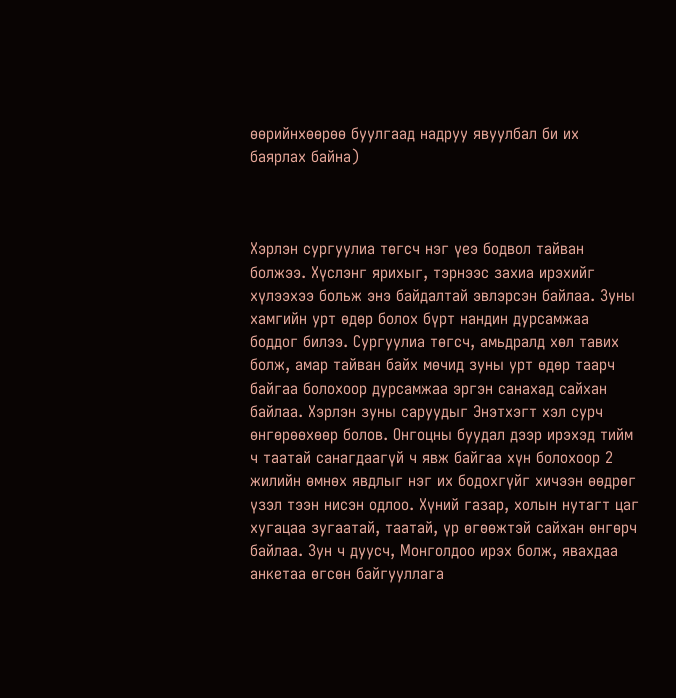өөрийнхөөрөө буулгаад надруу явуулбал би их баярлах байна)



Хэрлэн сургуулиа төгсч нэг үеэ бодвол тайван болжээ. Хүслэнг ярихыг, тэрнээс захиа ирэхийг хүлээхээ больж энэ байдалтай эвлэрсэн байлаа. Зуны хамгийн урт өдөр болох бүрт нандин дурсамжаа боддог билээ. Сургуулиа төгсч, амьдралд хөл тавих болж, амар тайван байх мөчид зуны урт өдөр таарч байгаа болохоор дурсамжаа эргэн санахад сайхан байлаа. Хэрлэн зуны саруудыг Энэтхэгт хэл сурч өнгөрөөхөөр болов. Онгоцны буудал дээр ирэхэд тийм ч таатай санагдаагүй ч явж байгаа хүн болохоор 2 жилийн өмнөх явдлыг нэг их бодохгүйг хичээн өөдрөг үзэл тээн нисэн одлоо. Хүний газар, холын нутагт цаг хугацаа зугаатай, таатай, үр өгөөжтэй сайхан өнгөрч байлаа. Зун ч дуусч, Монголдоо ирэх болж, явахдаа анкетаа өгсөн байгууллага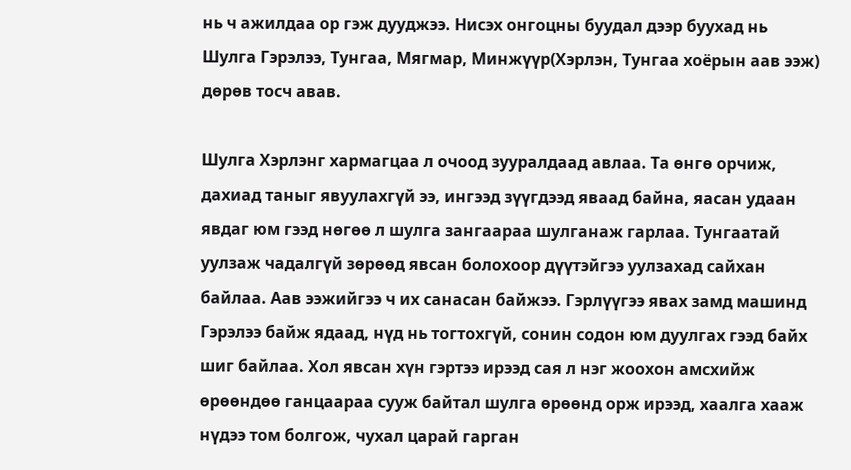нь ч ажилдаа ор гэж дууджээ. Нисэх онгоцны буудал дээр буухад нь Шулга Гэрэлээ, Тунгаа, Мягмар, Минжүүр(Хэрлэн, Тунгаа хоёрын аав ээж) дөрөв тосч авав.

Шулга Хэрлэнг хармагцаа л очоод зууралдаад авлаа. Та өнгө орчиж, дахиад таныг явуулахгүй ээ, ингээд зүүгдээд яваад байна, яасан удаан явдаг юм гээд нөгөө л шулга зангаараа шулганаж гарлаа. Тунгаатай уулзаж чадалгүй зөрөөд явсан болохоор дүүтэйгээ уулзахад сайхан байлаа. Аав ээжийгээ ч их санасан байжээ. Гэрлүүгээ явах замд машинд Гэрэлээ байж ядаад, нүд нь тогтохгүй, сонин содон юм дуулгах гээд байх шиг байлаа. Хол явсан хүн гэртээ ирээд сая л нэг жоохон амсхийж өрөөндөө ганцаараа сууж байтал шулга өрөөнд орж ирээд, хаалга хааж нүдээ том болгож, чухал царай гарган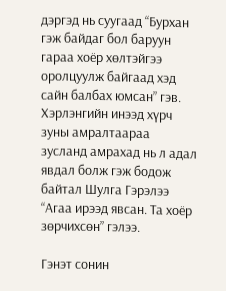дэргэд нь суугаад “Бурхан гэж байдаг бол баруун гараа хоёр хөлтэйгээ оролцуулж байгаад хэд сайн балбах юмсан” гэв. Хэрлэнгийн инээд хүрч зуны амралтаараа зусланд амрахад нь л адал явдал болж гэж бодож байтал Шулга Гэрэлээ “Агаа ирээд явсан. Та хоёр зөрчихсөн” гэлээ.

Гэнэт сонин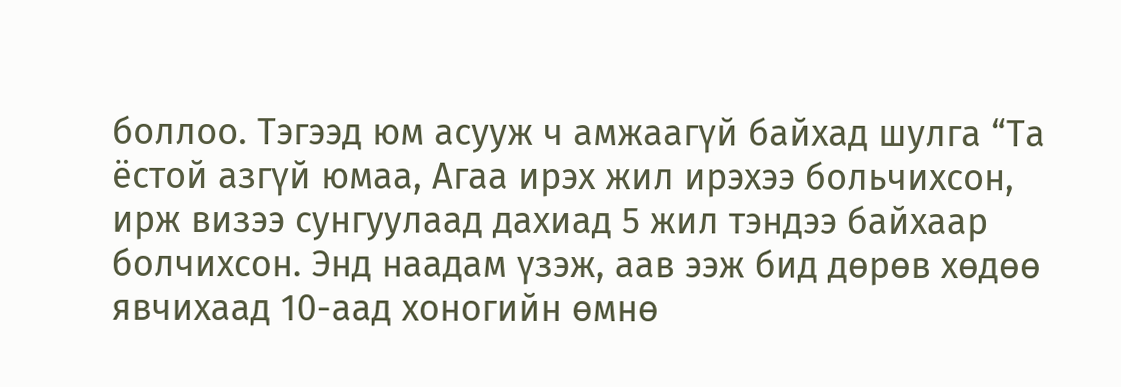боллоо. Тэгээд юм асууж ч амжаагүй байхад шулга “Та ёстой азгүй юмаа, Агаа ирэх жил ирэхээ больчихсон, ирж визээ сунгуулаад дахиад 5 жил тэндээ байхаар болчихсон. Энд наадам үзэж, аав ээж бид дөрөв хөдөө явчихаад 10-аад хоногийн өмнө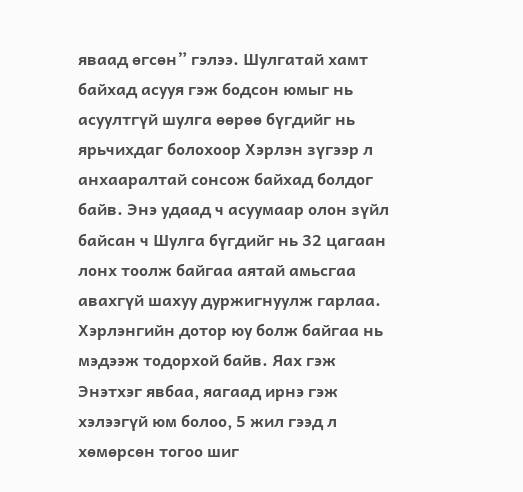яваад өгсөн” гэлээ. Шулгатай хамт байхад асууя гэж бодсон юмыг нь асуултгүй шулга өөрөө бүгдийг нь ярьчихдаг болохоор Хэрлэн зүгээр л анхааралтай сонсож байхад болдог байв. Энэ удаад ч асуумаар олон зүйл байсан ч Шулга бүгдийг нь 32 цагаан лонх тоолж байгаа аятай амьсгаа авахгүй шахуу дуржигнуулж гарлаа. Хэрлэнгийн дотор юу болж байгаа нь мэдээж тодорхой байв. Яах гэж Энэтхэг явбаа, яагаад ирнэ гэж хэлээгүй юм болоо, 5 жил гээд л хөмөрсөн тогоо шиг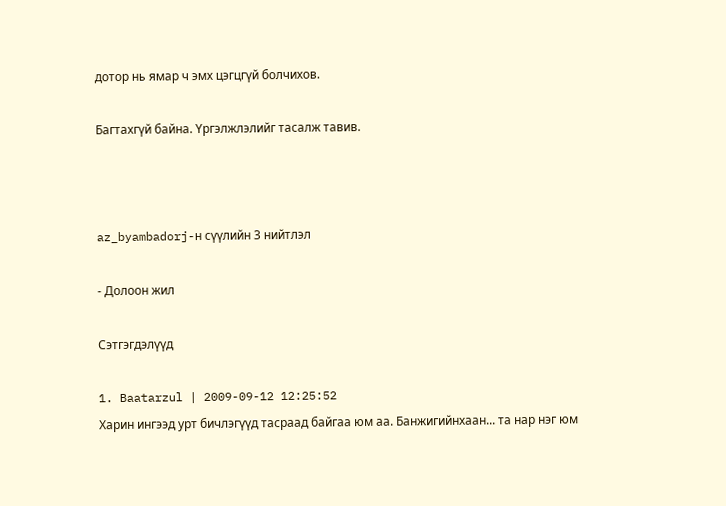дотор нь ямар ч эмх цэгцгүй болчихов.

Багтахгүй байна. Үргэлжлэлийг тасалж тавив.



az_byambadorj-н сүүлийн 3 нийтлэл

- Долоон жил

Сэтгэгдэлүүд

1. Baatarzul | 2009-09-12 12:25:52
Харин ингээд урт бичлэгүүд тасраад байгаа юм аа. Банжигийнхаан... та нар нэг юм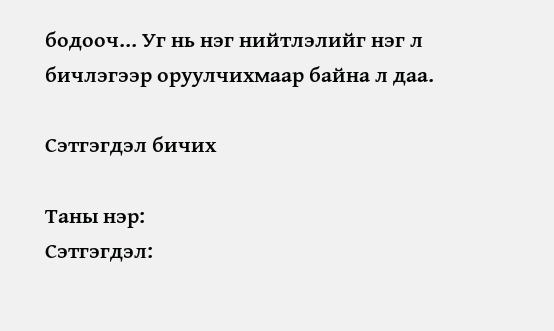бодооч... Уг нь нэг нийтлэлийг нэг л бичлэгээр оруулчихмаар байна л даа.

Сэтгэгдэл бичих

Таны нэр:
Сэтгэгдэл: